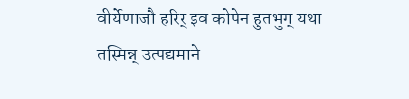वीर्येणाजौ हरिर् इव कोपेन हुतभुग् यथा
तस्मिन्न् उत्पद्यमाने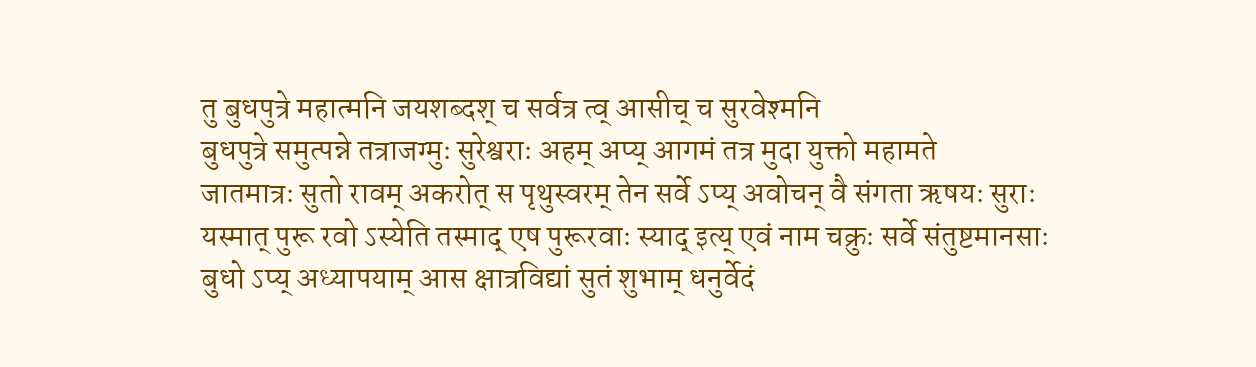तु बुधपुत्रे महात्मनि जयशब्दश् च सर्वत्र त्व् आसीच् च सुरवेश्मनि
बुधपुत्रे समुत्पन्ने तत्राजग्मुः सुरेश्वराः अहम् अप्य् आगमं तत्र मुदा युक्तो महामते
जातमात्रः सुतो रावम् अकरोत् स पृथुस्वरम् तेन सर्वे ऽप्य् अवोचन् वै संगता ऋषयः सुराः
यस्मात् पुरू रवो ऽस्येति तस्माद् एष पुरूरवाः स्याद् इत्य् एवं नाम चक्रुः सर्वे संतुष्टमानसाः
बुधो ऽप्य् अध्यापयाम् आस क्षात्रविद्यां सुतं शुभाम् धनुर्वेदं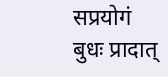सप्रयोगं बुधः प्रादात्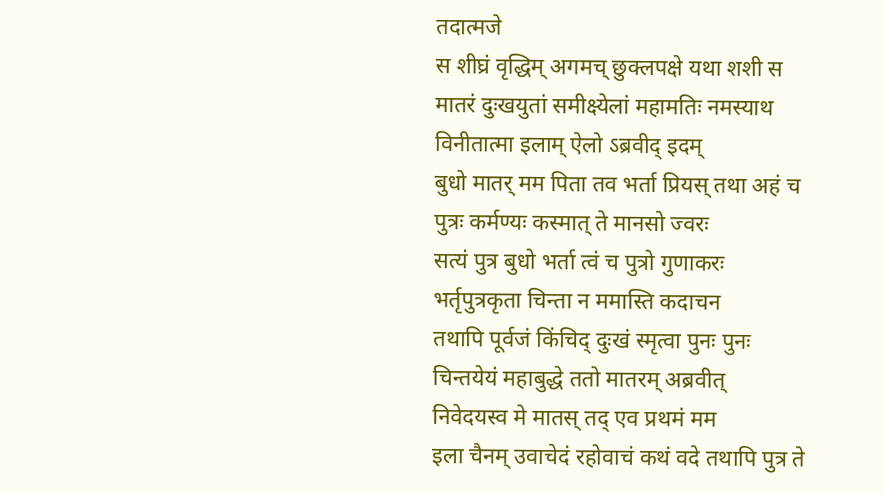तदात्मजे
स शीघ्रं वृद्धिम् अगमच् छुक्लपक्षे यथा शशी स मातरं दुःखयुतां समीक्ष्येलां महामतिः नमस्याथ विनीतात्मा इलाम् ऐलो ऽब्रवीद् इदम्
बुधो मातर् मम पिता तव भर्ता प्रियस् तथा अहं च पुत्रः कर्मण्यः कस्मात् ते मानसो ज्वरः
सत्यं पुत्र बुधो भर्ता त्वं च पुत्रो गुणाकरः भर्तृपुत्रकृता चिन्ता न ममास्ति कदाचन
तथापि पूर्वजं किंचिद् दुःखं स्मृत्वा पुनः पुनः चिन्तयेयं महाबुद्धे ततो मातरम् अब्रवीत्
निवेदयस्व मे मातस् तद् एव प्रथमं मम
इला चैनम् उवाचेदं रहोवाचं कथं वदे तथापि पुत्र ते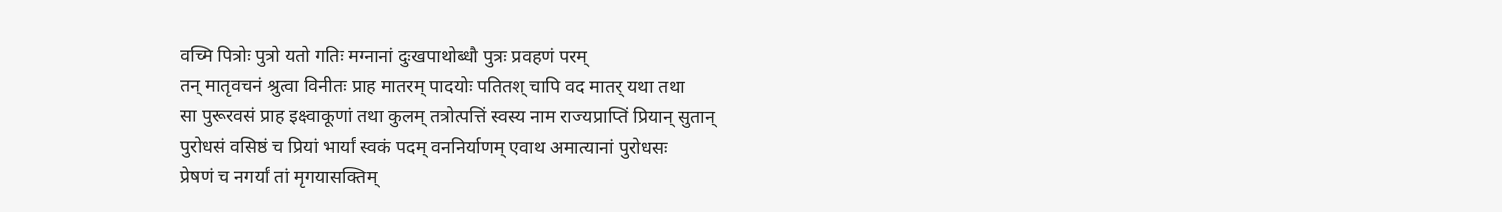वच्मि पित्रोः पुत्रो यतो गतिः मग्नानां दुःखपाथोब्धौ पुत्रः प्रवहणं परम्
तन् मातृवचनं श्रुत्वा विनीतः प्राह मातरम् पादयोः पतितश् चापि वद मातर् यथा तथा
सा पुरूरवसं प्राह इक्ष्वाकूणां तथा कुलम् तत्रोत्पत्तिं स्वस्य नाम राज्यप्राप्तिं प्रियान् सुतान्
पुरोधसं वसिष्ठं च प्रियां भार्यां स्वकं पदम् वननिर्याणम् एवाथ अमात्यानां पुरोधसः
प्रेषणं च नगर्यां तां मृगयासक्तिम्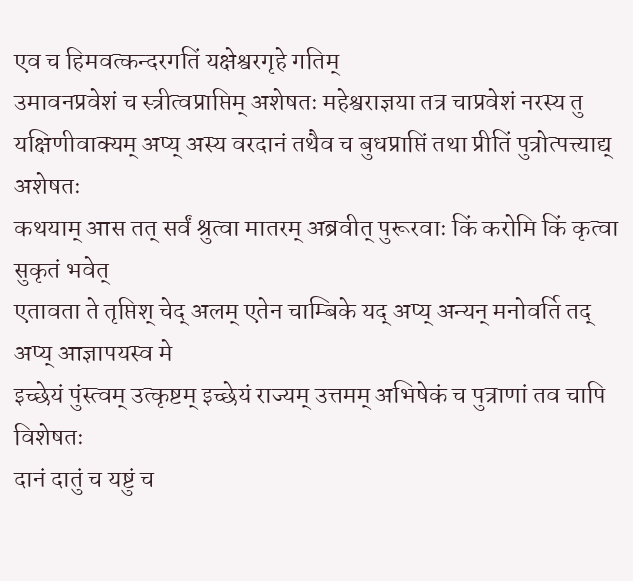एव च हिमवत्कन्दरगतिं यक्षेश्वरगृहे गतिम्
उमावनप्रवेशं च स्त्रीत्वप्राप्तिम् अशेषतः महेश्वराज्ञया तत्र चाप्रवेशं नरस्य तु
यक्षिणीवाक्यम् अप्य् अस्य वरदानं तथैव च बुधप्राप्तिं तथा प्रीतिं पुत्रोत्पत्त्याद्य् अशेषतः
कथयाम् आस तत् सर्वं श्रुत्वा मातरम् अब्रवीत् पुरूरवाः किं करोमि किं कृत्वा सुकृतं भवेत्
एतावता ते तृप्तिश् चेद् अलम् एतेन चाम्बिके यद् अप्य् अन्यन् मनोवर्ति तद् अप्य् आज्ञापयस्व मे
इच्छेयं पुंस्त्वम् उत्कृष्टम् इच्छेयं राज्यम् उत्तमम् अभिषेकं च पुत्राणां तव चापि विशेषतः
दानं दातुं च यष्टुं च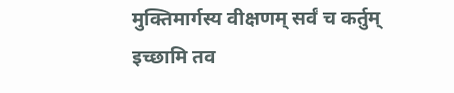मुक्तिमार्गस्य वीक्षणम् सर्वं च कर्तुम् इच्छामि तव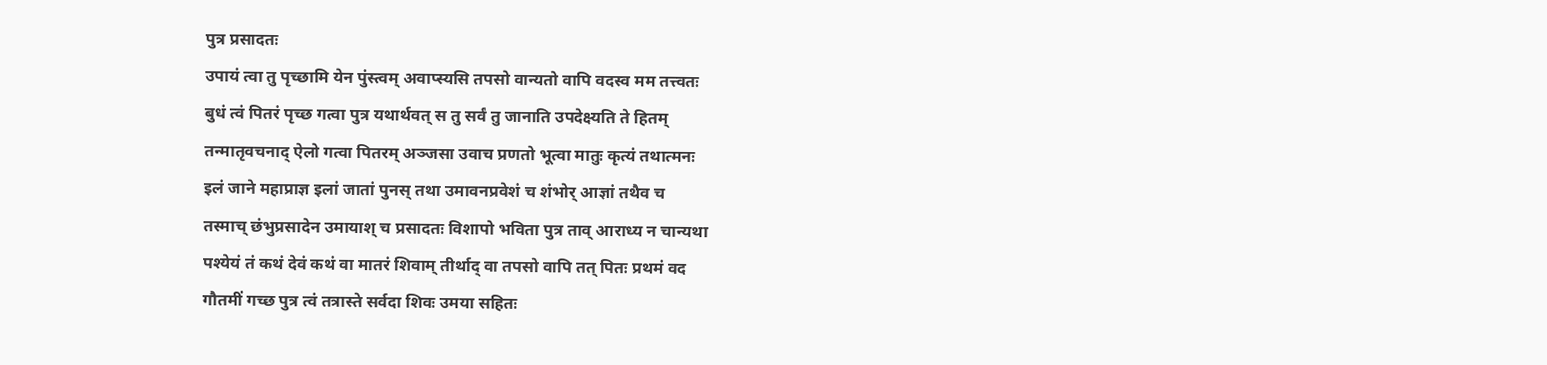पुत्र प्रसादतः
उपायं त्वा तु पृच्छामि येन पुंस्त्वम् अवाप्स्यसि तपसो वान्यतो वापि वदस्व मम तत्त्वतः
बुधं त्वं पितरं पृच्छ गत्वा पुत्र यथार्थवत् स तु सर्वं तु जानाति उपदेक्ष्यति ते हितम्
तन्मातृवचनाद् ऐलो गत्वा पितरम् अञ्जसा उवाच प्रणतो भूत्वा मातुः कृत्यं तथात्मनः
इलं जाने महाप्राज्ञ इलां जातां पुनस् तथा उमावनप्रवेशं च शंभोर् आज्ञां तथैव च
तस्माच् छंभुप्रसादेन उमायाश् च प्रसादतः विशापो भविता पुत्र ताव् आराध्य न चान्यथा
पश्येयं तं कथं देवं कथं वा मातरं शिवाम् तीर्थाद् वा तपसो वापि तत् पितः प्रथमं वद
गौतमीं गच्छ पुत्र त्वं तत्रास्ते सर्वदा शिवः उमया सहितः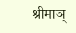श्रीमाञ्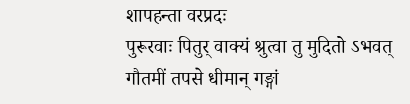शापहन्ता वरप्रदः
पुरूरवाः पितुर् वाक्यं श्रुत्वा तु मुदितो ऽभवत् गौतमीं तपसे धीमान् गङ्गां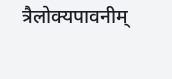त्रैलोक्यपावनीम्